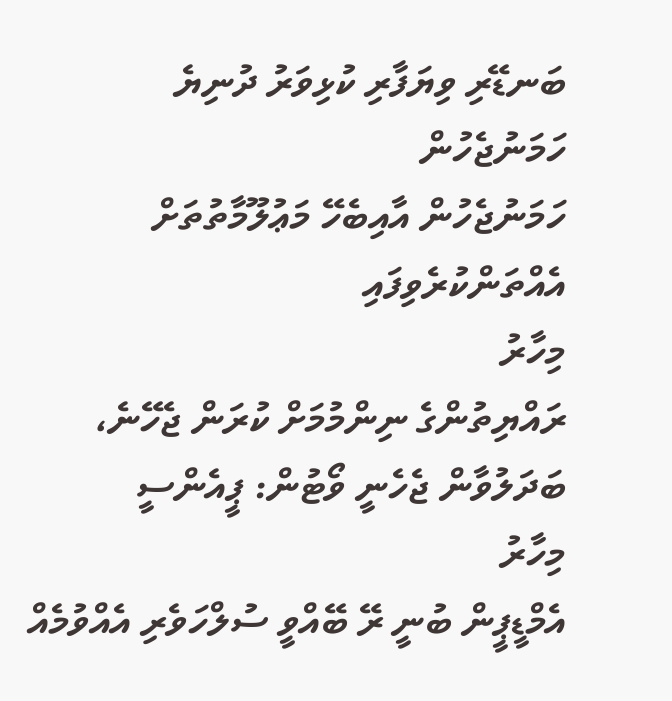ބަނޑޭރި ވިޔަފާރި ކުޅިވަރު ދުނިޔެ
ހަމަނުޖެހުން
ހަމަނުޖެހުން އާއިބެހޭ މަޢުލޫމާތުތަށް އެއްތަންކުރެވިފައި
މިހާރު
ރައްޔިތުންގެ ނިންމުމަށް ކުރަން ޖެހޭނެ، ބަދަލުވާން ޖެހެނީ ވޯޓުން: ޕީއެންސީ
މިހާރު
އެމްޑީޕީން ބުނީ ރޭ ބޭއްވީ ސުލްހަވެރި އެއްވުމެއް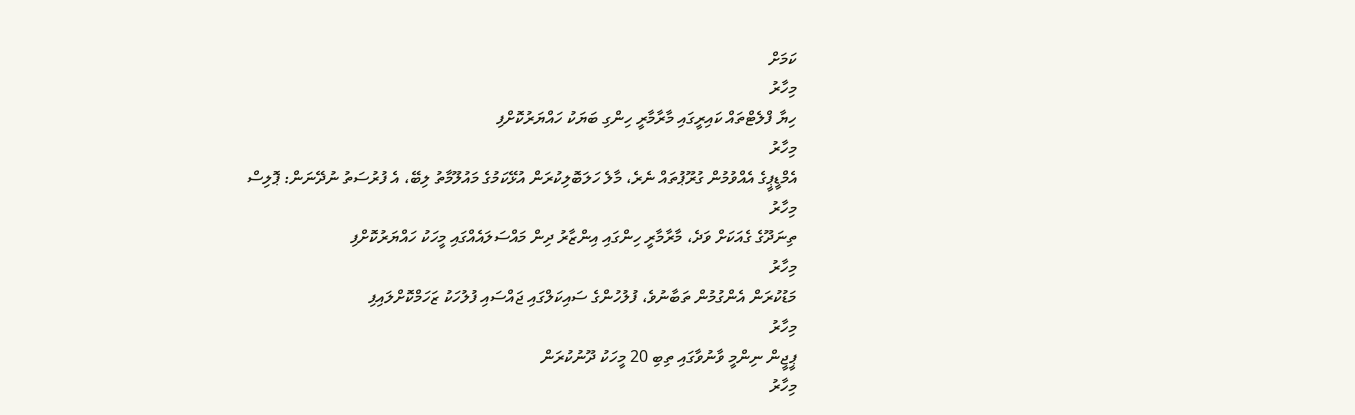ކަމަށް
މިހާރު
ހިޔާ ފްލެޓްތައް ކައިރީގައި މާރާމާރީ ހިންގި ބަޔަކު ހައްޔަރުކޮށްފި
މިހާރު
އެމްޑީޕީގެ އެއްވުމުން ގުރޫޕުތައް ނެރެ، މާލެ ހަލަބޮލިކުރަން އުޅޭކަމުގެ މައުލޫމާތު ލިބޭ، އެ ފުރުސަތު ނުދޭނަން: ޕޮލިސް
މިހާރު
ތިނަދޫގެ ގެއަކަށް ވަދެ، މާރާމާރީ ހިންގައި އިންޒާރު ދިން މައްސަލައެއްގައި މީހަކު ހައްޔަރުކޮށްފި
މިހާރު
މަޑުކުރަން އެންގުމުން ތަބާނުވެ، ފުލުހުންގެ ސައިކަލްގައި ޖައްސައި ފުލުހަކު ޒަހަމްކޮށްލައިފި
މިހާރު
ޕީޖީން ނިންމީ ވާނުވާގައި ތިބި 20 މީހަކު ދޫނުކުރަން
މިހާރު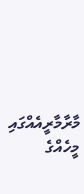މާރާމާރީއެއްގައި މީހެއްގެ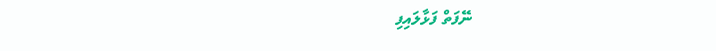ނޭފަތް ފަޅާލައިފި